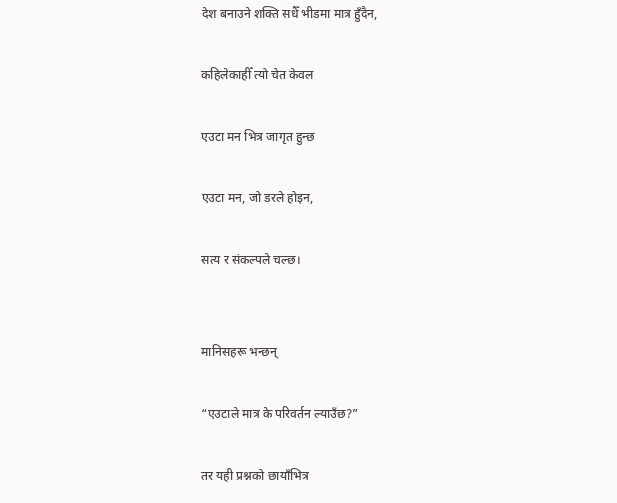देश बनाउने शक्ति सधैँ भीडमा मात्र हुँदैन,

कहिलेकाहीँ त्यो चेत केवल

एउटा मन भित्र जागृत हुन्छ

एउटा मन, जो डरले होइन,

सत्य र संकल्पले चल्छ।


मानिसहरू भन्छन्

“एउटाले मात्र के परिवर्तन ल्याउँछ?”

तर यही प्रश्नको छायाँभित्र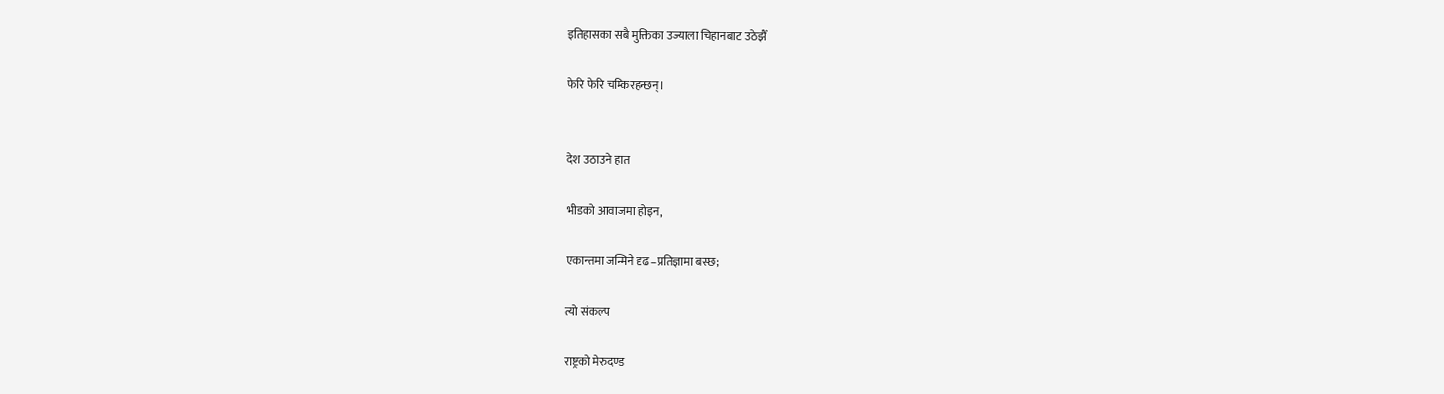इतिहासका सबै मुक्तिका उज्याला चिहानबाट उठेझैँ

फेरि फेरि चम्किरहन्छन्।


देश उठाउने हात

भीडको आवाजमा होइन,

एकान्तमा जन्मिने दृढ–प्रतिज्ञामा बस्छ;

त्यो संकल्प

राष्ट्रको मेरुदण्ड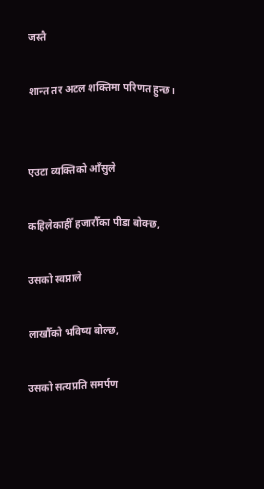जस्तै

शान्त तर अटल शक्तिमा परिणत हुन्छ।


एउटा व्यक्तिको आँसुले

कहिलेकाहीँ हजारौँका पीडा बोक्छ,

उसको स्वप्नाले

लाखौँको भविष्य बोल्छ,

उसको सत्यप्रति समर्पण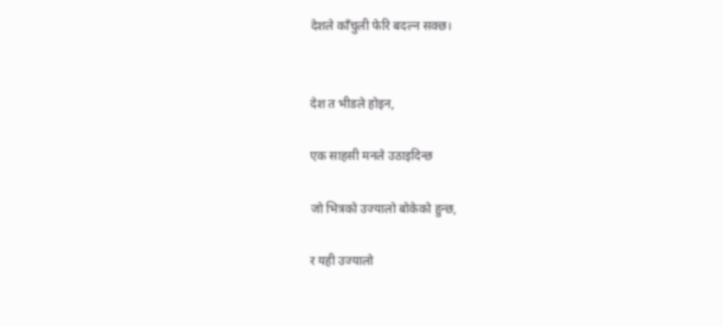देशले काँचुली फेरि बदल्न सक्छ।


देश त भीडले होइन,

एक साहसी मनले उठाइदिन्छ

जो भित्रको उज्यालो बोकेको हुन्छ,

र यही उज्यालो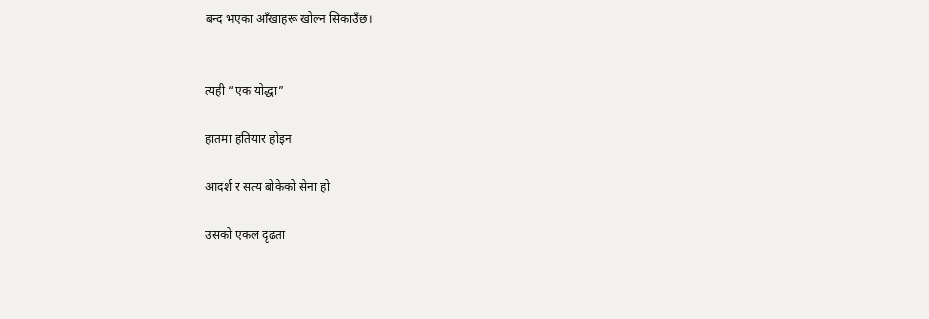बन्द भएका आँखाहरू खोल्न सिकाउँछ।


त्यही “एक योद्धा”

हातमा हतियार होइन

आदर्श र सत्य बोकेको सेना हो

उसको एकल दृढता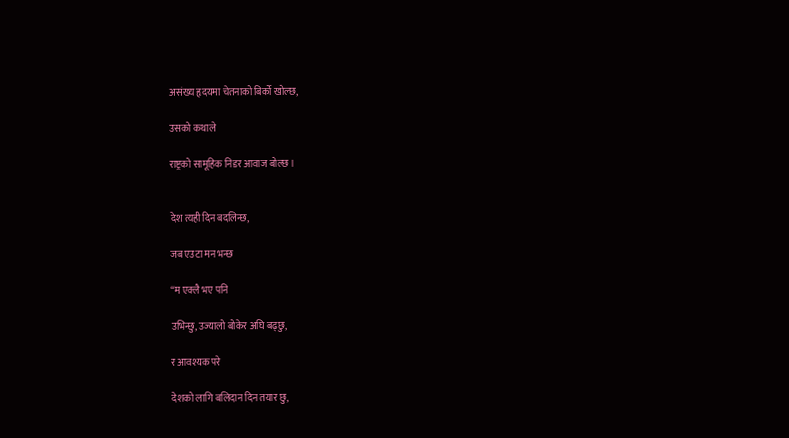असंख्य हृदयमा चेतनाको बिर्को खोल्छ,

उसको कथाले

राष्ट्रको सामूहिक निडर आवाज बोल्छ ।


देश त्यही दिन बदलिन्छ,

जब एउटा मन भन्छ

“म एक्लै भए पनि

उभिन्छु, उज्यालो बोकेर अघि बढ्छु,

र आवश्यक परे

देशको लागि बलिदान दिन तयार छु,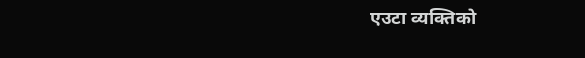एउटा व्यक्तिको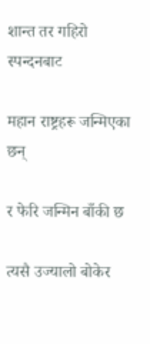शान्त तर गहिरो स्पन्दनबाट

महान राष्ट्रहरू जन्मिएका छन्

र फेरि जन्मिन बाँकी छ

त्यसै उज्यालो बोकेर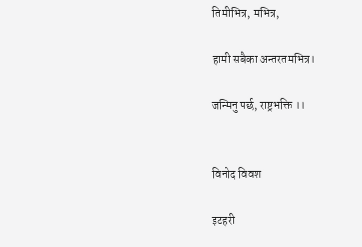तिमीभित्र, मभित्र,

हामी सबैका अन्तरतमभित्र।

जन्मिनु पर्छ, राष्ट्रभक्ति ।।


विनोद विवश

इटहरी